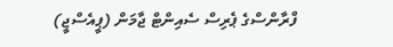ފްރާންސްގެ ޕެރިސް ސެއިންޓް ޖާމަން (ޕީއެސްޖީ)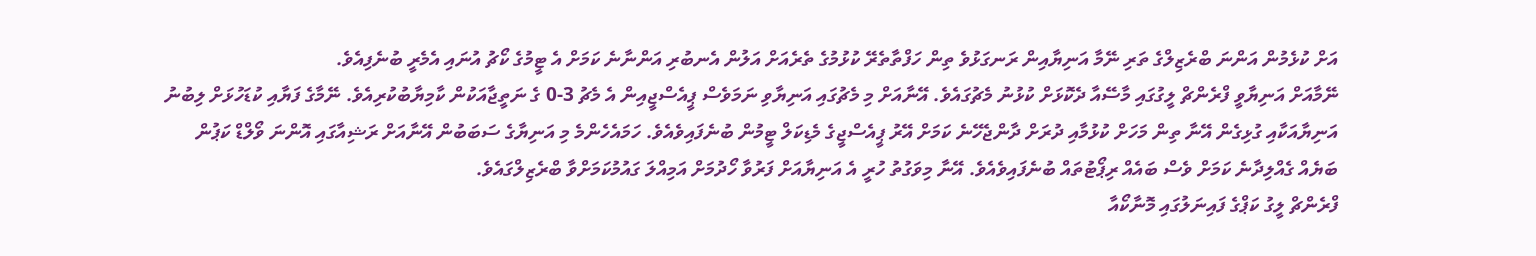އަށް ކުޅެމުން އަންނަ ބްރެޒިލްގެ ތަރި ނޭމާ އަނިޔާއިން ރަނގަޅުވެ ތިން ހަފްތާތެރޭ ކުޅުމުގެ ތެރެއަށް އަލުން އެނބުރި އަންނާނެ ކަމަށް އެ ޓީމުގެ ކޯޗު އުނައި އެމެރީ ބުނެފިއެވެ.
ނޭމާއަށް އަނިޔާވީ ފްރެންޗް ލީގުގައި މާސޭއާ ދެކޮޅަށް ކުޅުނު މެޗުގައެވެ. އޭނާއަށް މި މެޗުގައި އަނިޔާވި ނަމަވެސް ޕީއެސްޖީއިން އެ މެޗު 3-0 ގެ ނަތީޖާއަކުން ކާމިޔާބުކުރިއެވެ. ނޭމާގެ ފަޔާއި ކުޑަހުޅަށް ލިބުނު އަނިޔާއަކާއި ގުޅިގެން އޭނާ ތިން މަހަށް ކުޅުމާއި ދުރަށް ދާންޖެހޭނެ ކަމަށް އޭރު ޕީއެސްޖީގެ މެޑިކަލް ޓީމުން ބުނެފައިވެއެވެ. ހަމައެހެންމެ މި އަނިޔާގެ ސަބަބުން އޭނާއަށް ރަޝިއާގައި އޮންނަ ވޯލްޑް ކަޕުން ބަޔެއް ގެއްލިދާނެ ކަމަށް ވެސް ބައެއް ރިޕޯޓުތައް ބުނެފައިވެއެވެ. އޭނާ މިވަގުތު ހުރީ އެ އަނިޔާއަށް ފަރުވާ ހޯދުމަށް އަމިއްލަ ގައުމުކަމަށްވާ ބްރެޒިލްގައެވެ.
ފްރެންޗް ލީގު ކަޕްގެ ފައިނަލުގައި މޮނާކޯއާ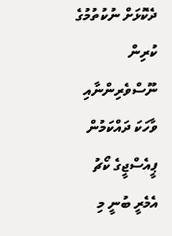ދެކޮޅަށް ނުކުތުމުގެ ކުރިން ނޫސްވެރިންނާއި ވާހަކަ ދައްކަމުން ޕީއެސްޖީގެ ކޯޗު އެމެރީ ބުނީ މި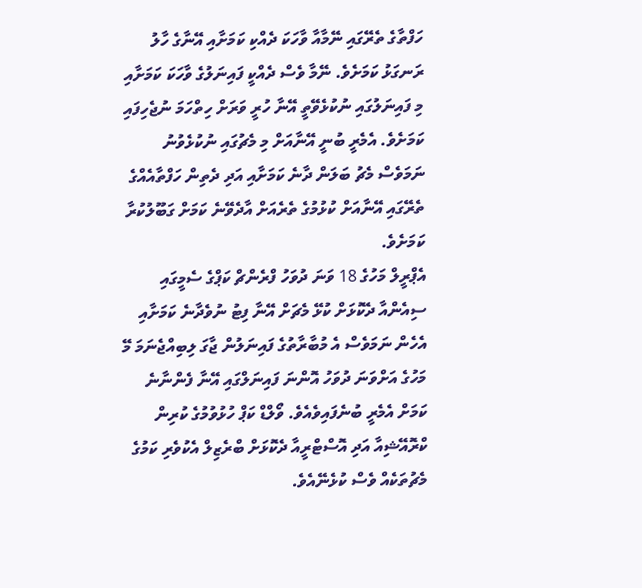ހަފްތާގެ ތެރޭގައި ނޭމާއާ ވާހަކަ ދެއްކި ކަމަށާއި އޭނާގެ ހާލު ރަނގަޅު ކަމަށެވެ. ނޭމާ ވެސް ދެއްކީ ފައިނަލުގެ ވާހަކަ ކަމަށާއި މި ފައިނަލުގައި ނުކުޅެވޭތީ އޭނާ ހުރީ ވަރަށް ހިތްހަމަ ނުޖެހިފައި ކަމަށެވެ. އެމެރީ ބުނީ އޭނާއަށް މި މެޗުގައި ނުކުޅެވުނު ނަމަވެސް މެޗު ބަލަން ދާނެ ކަމަށާއި އަދި ދެތިން ހަފްތާއެއްގެ ތެރޭގައި އޭނާއަށް ކުޅުމުގެ ތެރެއަށް އާދެވޭނެ ކަމަށް ގަބޫލުކުރާ ކަމަށެވެ.
އެޕްރީލް މަހުގެ 18 ވަނަ ދުވަހު ފްރެންޗް ކަޕްގެ ސެމީގައި ސިއެންއާ ދެކޮޅަށް ކުޅޭ މެޗަށް އޭނާ ފިޓު ނުވެދާނެ ކަމަށާއި އެހެން ނަމަވެސް އެ މުބާރާތުގެ ފައިނަލުން ޖާގަ ލިބިއްޖެނަމަ މޭ މަހުގެ އަށްވަނަ ދުވަހު އޮންނަ ފައިނަލްގައި އޭނާ ފެންނާނެ ކަމަށް އެމެރީ ބުނެފައިވެއެވެ. ވޯލްޑް ކަޕް ހުޅުވުމުގެ ކުރިން ކްރޮއޭޝިއާ އަދި އޮސްޓްރީއާ ދެކޮޅަށް ބްރެޒިލް އެކުވެރި ކަމުގެ މެޗުތަކެއް ވެސް ކުޅެނޭއެވެ.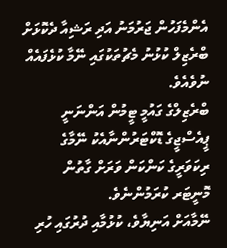އެންމެފަހުން ޖަރުމަނު އަދި ރަޝިއާ ދެކޮޅަށް ބްރެޒިލް ކުޅުނު މެޗުތަކުގައި ނޭމާ ކުޅެފައެއް ނުވެއެވެ.
ބްރެޒިލްގެ ގައުމީ ޓީމުން އަންނަނީ ޕީއެސްޖީގެ ޑޮކްޓަރުންނާއެކު ނޭމާގެ ރިކަވަރީގެ ކަންކަން ވަރަށް ގާތުން މޮނީޓަރ ކުރަމުންނެވެ.
ނޭމާއަށް އަނިޔާވެ، ކުޅުމާއި ދުރުގައި ހުރި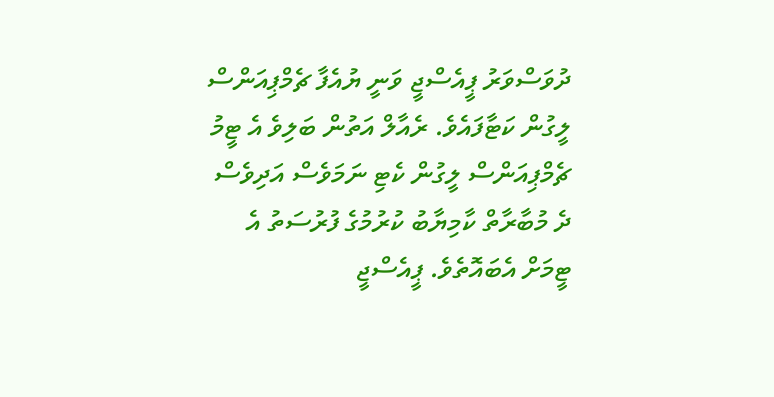ދުވަސްވަރު ޕީއެސްޖީ ވަނީ ޔުއެފާ ޗެމްޕިއަންސް ލީގުން ކަޓާފައެވެ. ރެއާލް އަތުން ބަލިވެ އެ ޓީމު ޗެމްޕިއަންސް ލީގުން ކެޓި ނަމަވެސް އަދިވެސް ދެ މުބާރާތް ކާމިޔާބު ކުރުމުގެ ފުރުސަތު އެ ޓީމަށް އެބައޮތެވެ. ޕީއެސްޖީ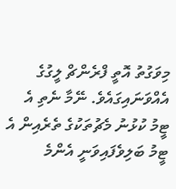މިވަގުތު އޮތީ ފްރެންޗް ލީގުގެ އެއްވަނައިގައެވެ. ނޭމާ ނެތި އެ ޓީމު ކުޅުނު މެޗުތަކުގެ ތެރެއިން އެ ޓީމު ބަލިވެފައިވަނީ އެންމެ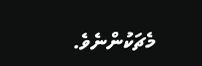މެޗަކުންނެވެ.